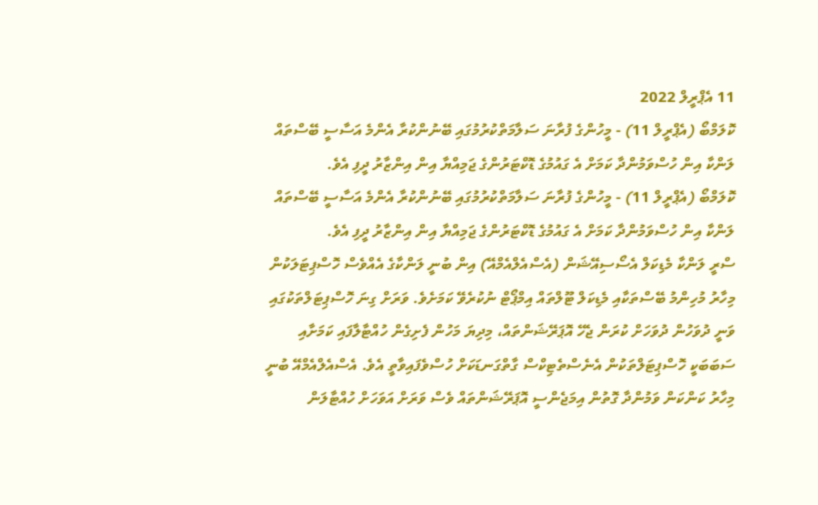11 އެޕްރީލް 2022
ކޮލަމްބޯ (އެޕްރީލް 11) - މީހުންގެ ފުރާނަ ސަލާމަތްކުރުމުގައި ބޭނުންކުރާ އެންމެ އަސާސީ ބޭސްތައް ލަންކާ އިން ހުސްވަމުންދާ ކަމަށް އެ ގައުމުގެ ޑޮކްޓަރުންގެ ޖަމިއްޔާ އިން އިންޒާރު ދީފި އެވެ.
ކޮލަމްބޯ (އެޕްރީލް 11) - މީހުންގެ ފުރާނަ ސަލާމަތްކުރުމުގައި ބޭނުންކުރާ އެންމެ އަސާސީ ބޭސްތައް ލަންކާ އިން ހުސްވަމުންދާ ކަމަށް އެ ގައުމުގެ ޑޮކްޓަރުންގެ ޖަމިއްޔާ އިން އިންޒާރު ދީފި އެވެ.
ސްރީ ލަންކާ މެޑިކަލް އެސޯސިއޭޝަން (އެސްއެލްއެމްއޭ) އިން ބުނީ ލަންކާގެ އެއްވެސް ހޮސްޕިޓަލަކުން މިހާރު މުހިންމު ބޭސްތަކާއި މެޑިކަލް ޓޫލްތައް އިމްޕޯޓް ނުކުރެވޭ ކަމަށެވެ. ވަރަށް ގިނަ ހޮސްޕިޓަލްތަކުގައި ވަނީ ދުވަހުން ދުވަހަށް ކުރަން ޖެހޭ އޮޕަރޭޝަންތައް، މިދިޔަ މަހުން ފެށިގެން ހުއްޓާލާފައި ކަމަށާއި ސަބަބަކީ ހޮސްޕިޓަލްތަކުން އެނެސްތެޓިކްސް ގާތްގަނޑަކަށް ހުސްވެފައިވާތީ އެވެ. އެސްއެލްއެމްއޭ ބުނީ މިހާރު ކަންކަން ވަމުންދާ ގޮތުން އިމަޖެންސީ އޮޕަރޭޝަންތައް ވެސް ވަރަށް އަވަހަށް ހުއްޓާލަން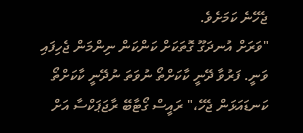ޖެހޭނެ ކަމަށެވެ.
"ވަރަށް އުނދަގޫ ގޮތަކަށް ކަންކަން ނިންމަން ޖެހިފައި ވަނީ. ފަރުވާ ދޭނީ ކާކަށްތޯ ނުވަތަ ނުދޭނީ ކާކަށްތޯ ކަނޑައަޅަން ޖެހޭ،" ރައީސް ގޯޓާބޭ ރާޖަޕަކްސާ އަށް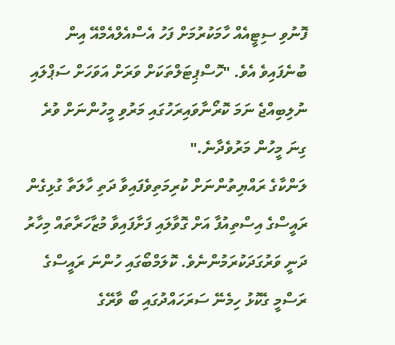ފޮނުވި ސިޓީއެއް ހާމަކުރުމަށް ފަހު އެސްއެލްއެމްއޭ އިން ބުނެފައިވެ އެވެ. "ހޮސްޕިޓަލްތަކަށް ވަރަށް އަވަހަށް ސަޕްލައި ނުލިބިއްޖެ ނަމަ ކޮރޯނާވައިރަހުގައި މަރުވި މީހުންނަށް ވުރެ ގިނަ މީހުން މަރުވެދާނެ."
ލަންކާގެ ރައްޔިތުންނަށް ކުރިމަތިވެފައިވާ ދަތި ހާލަތާ ގުޅިގެން ރައީސްގެ އިސްތިއުފާ އަށް ގޮވާލައި ފަށާފައިވާ މުޒާހަރާތައް މިހާރު ދަނީ ވަރުގަދަކުރަމުންނެވެ. ކޮލަމްބޯގައި ހުންނަ ރައީސްގެ ރަސްމީ ގެކޮޅު ހިމެނޭ ސަރަހައްދުގައި ބޯ ވާރޭގެ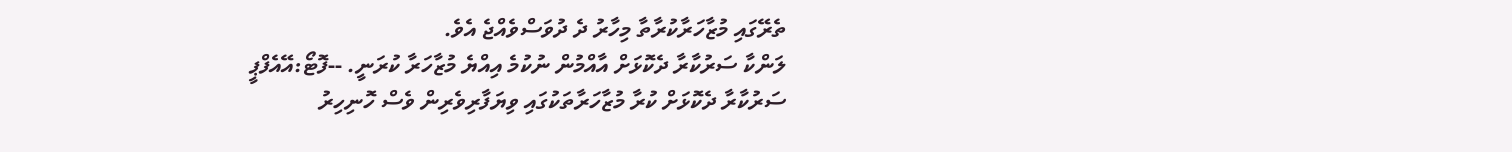ތެރޭގައި މުޒާހަރާކުރާތާ މިހާރު ދެ ދުވަސްވެއްޖެ އެވެ.
ލަންކާ ސަރުކާރާ ދެކޮޅަށް އާއްމުން ނުކުމެ އިއްޔެ މުޒާހަރާ ކުރަނީ. --ފޮޓޯ:އޭއެފްޕީ
ސަރުކާރާ ދެކޮޅަށް ކުރާ މުޒާހަރާތަކުގައި ވިޔަފާރިވެރިން ވެސް ހޮނިހިރު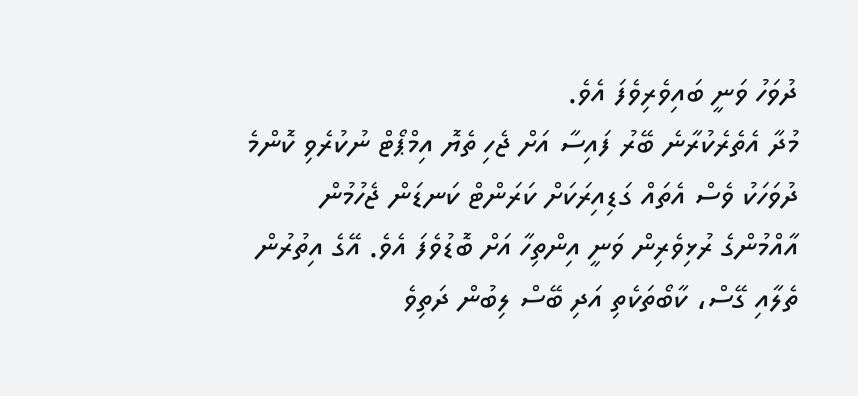ދުވަހު ވަނީ ބައިވެރިވެފަ އެވެ.
މުދާ އެތެރެކުރާނެ ބޭރު ފައިސާ އަށް ޖެހި ތެޔޮ އިމްޕޯޓް ނުކުރެވި ކޮންމެ ދުވަހަކު ވެސް އެތައް ގަޑިއިރަކަށް ކަރަންޓް ކަނޑަން ޖެހުމުން އާއްމުންގެ ރުޅިވެރިން ވަނީ އިންތިހާ އަށް ބޮޑުވެފަ އެވެ. އޭގެ އިތުރުން ތެލާއި ގޭސް، ކާބޯތަކެތި އަދި ބޭސް ލިބުން ދަތިވެ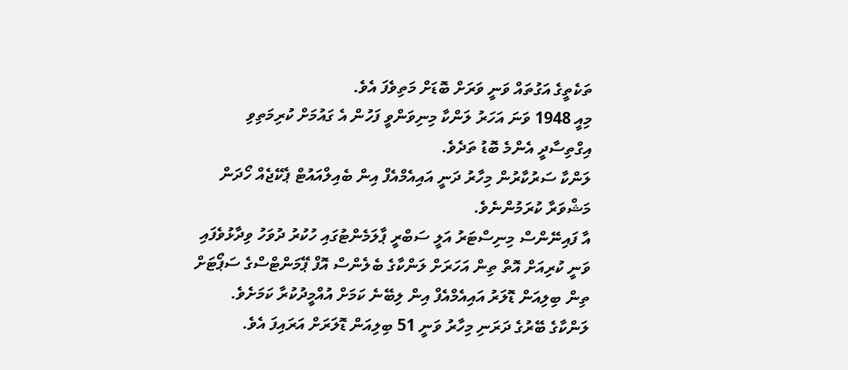ތަކެތީގެ އަގުތައް ވަނީ ވަރަށް ބޮޑަށް މަތިވެފަ އެވެ.
މިއީ 1948 ވަނަ އަހަރު ލަންކާ މިނިވަންވީ ފަހުން އެ ގައުމަށް ކުރިމަތިވި އިގްތިސާދީ އެންމެ ބޮޑު ތަދެވެ.
ލަންކާ ސަރުކާރުން މިހާރު ދަނީ އައިއެމްއެފް އިން ބެއިލްއައުޓް ޕެކޭޖެއް ހޯދަން މަޝްވަރާ ކުރަމުންނެވެ.
އާ ފައިނޭންސް މިނިސްޓަރު އަލީ ސަބްރީ ޕާލަމެންޓުގައި ހުކުރު ދުވަހު ވިދާޅުވެފައި ވަނީ ކުރިއަށް އޮތް ތިން އަހަރަށް ލަންކާގެ ބެލެންސް އޮފް ޕޭމަންޓްސްގެ ސަޕޯޓަށް ތިން ބިލިއަން ޑޮލަރު އައިއެމްއެފް އިން ލިބޭނެ ކަމަށް އުއްމީދުކުރާ ކަމަށެވެ. ލަންކާގެ ބޭރުގެ ދަރަނި މިހާރު ވަނީ 51 ބިލިއަން ޑޮލަރަށް އަރައިފަ އެވެ.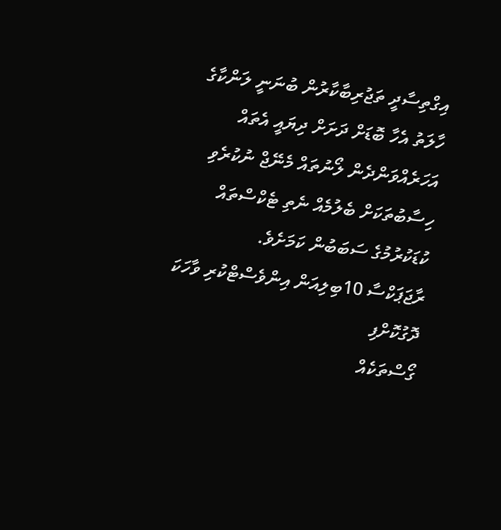އިގްތިސާދީ ތަޖުރިބާކާރުން ބުނަނީ ލަންކާގެ ހާލަތު އެހާ ބޮޑަށް ދަށަށް ދިޔައީ އެތައް އަހަރެއްވަންދެން ލޯނުތައް މެނޭޖް ނުކުރެވި ހިސާބުތަކަށް ބެލުމެއް ނެތި ޓެކްސްތައް ކުޑަކުރުމުގެ ސަބަބުން ކަމަށެވެ.
ރާޖަޕަކްސާ 10ބިލިއަން އިންވެސްޓްކުރި ވާހަކަ ދޮގުކޮށްފި
ގޯސްތަކެއް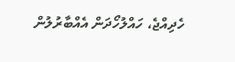ހެދިއްޖެ، ހައްލުހޯދަން އެއްބާރުލުން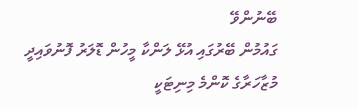ބޭނުންވޭ
ގައުމުން ބޭރުގައި އުޅޭ ލަންކާ މީހުން ޑޮލަރު ފޮނުވައިދީ
މުޒާހަރާގެ ކޮންމެ މިނިޓަކީ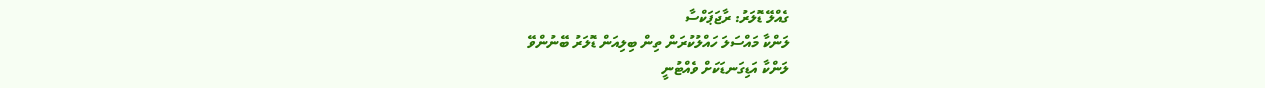ގެއްލޭ ޑޮލަރު: ރާޖަޕަކްސާ
ލަންކާ މައްސަލަ ހައްލުކުރަން ތިން ބިލިއަން ޑޮލަރު ބޭނުންވޭ
ލަންކާ އަޑިގަނޑަކަށް ވެއްޓުނީ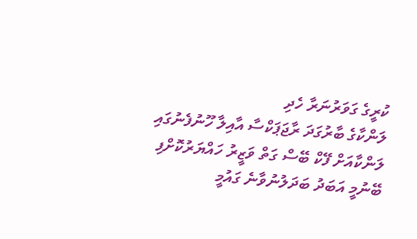ކުރީގެ ގަވަރުނަރާ ހެދި
ލަންކާގެ ބާރުގަދަ ރާޖަޕަކްސާ އާއިލާ ހޫނުފެނުގައި
ލަންކާއަށް ފޭކް ބޭސް ގަތް ވަޒީރު ހައްޔަރުކޮށްފި
ބޭނުމީ އަބަދު ބަދަލުނުވާނެ ގައުމީ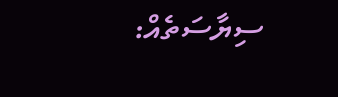ސިޔާސަތެއް: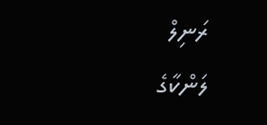ރަނިލް
ލަންކާގެ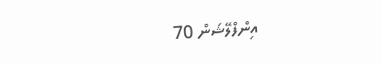އިންފްލޭޝަން 70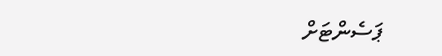ޕަސެންޓަށް